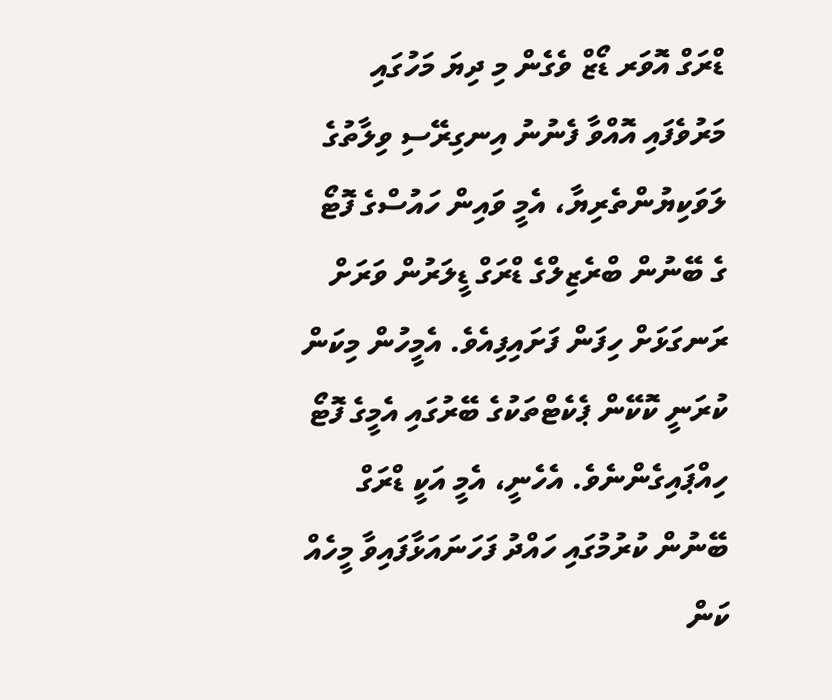ޑްރަގް އޮވަރ ޑޯޒް ވެގެން މި ދިޔަ މަހުގައި މަރުވެފައި އޮއްވާ ފެނުނު އިނގިރޭސި ވިލާތުގެ ލަވަކިޔުންތެރިޔާ، އެމީ ވައިން ހައުސްގެ ފޮޓޯ ގެ ބޭނުން ބްރެޒިލްގެ ޑްރަގް ޑީލަރުން ވަރަށް ރަނގަޅަށް ހިފަން ފަށައިފިއެވެ. އެމީހުން މިކަން ކުރަނީ ކޮކޭން ޕެކެޓްތަކުގެ ބޭރުގައި އެމީގެ ފޮޓޯ ހިއްޕައިގެންނެވެ. އެހެނީ، އެމީ އަކީ ޑްރަގް ބޭނުން ކުރުމުގައި ހައްދު ފަހަނައަޅާފައިވާ މީހެއް ކަން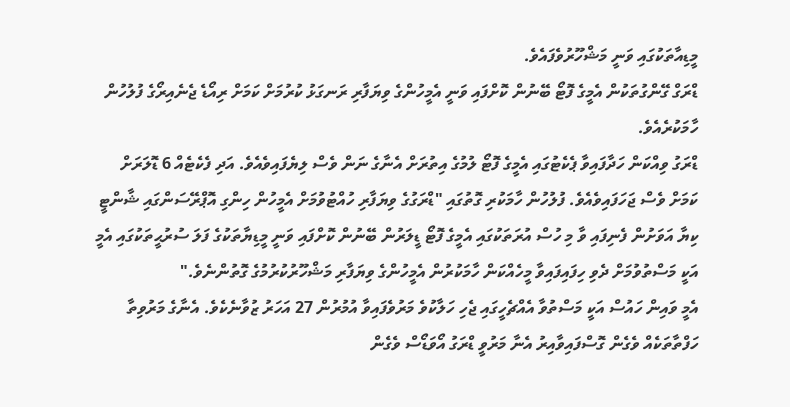މީޑިއާތަކުގައި ވަނީ މަޝްހޫރުވެފައެވެ.
ޑްރަގް ގޭންގުތަކުން އެމީގެ ފޮޓޯ ބޭނުން ކޮށްފައި ވަނީ އެމީހުންގެ ވިޔަފާރި ރަނގަޅު ކުރުމަށް ކަމަށް ރިއޯޑެ ޖެނެއިރޯގެ ފުލުހުން ހާމަކުރެއެވެ.
ޑްރަގު ވިއްކަން ހަދާފައިވާ ޕެކެޓުގައި އެމީގެ ފޮޓޯ ލުމުގެ އިތުރަށް އެނާގެ ނަން ވެސް ލިޔެފައިވެއެވެ. އަދި ފެކެޓެއް 6 ޑޮލަރަށް ކަމަށް ވެސް ޖަހަފައިވެއެވެ. ފުލުހުން ހާމަކުރި ގޮތުގައި "ޑްރަގުގެ ވިޔަފާރި ހުއްޓުވުމަށް އެމީހުން ހިންގި އޮޕްރޭސަންގައި ޝާންޓީ ކިޔާ އަވަށުން ފެނިފައި ވާ މި ހުސް އުރަތަކުގައި އެމީގެ ފޮޓޯ ޑީލަރުން ބޭނުން ކޮށްފައި ވަނީ މީޑިޔާތަކުގެ ފަލަ ސުރުޙީތަކުގައި އެމީ އަކީ މަސްތުވުމަށް ދެވި ހިފައިފައިވާ މީހެއްކަން ހާމަކުރުން އެމީހުންގެ ވިޔަފާރި މަޝްހޫރުކުރުމުގެ ގޮތުންނެވެ."
އެމީ ވައިން ހައުސް އަކީ މަސްތުވާ އެއްޗެހީގައި ޖެހި ހަލާކުވެ މަރުވެފައިވާ އުމުރުން 27 އަހަރު ޒުވާނެކެވެ. އެނާގެ މަރުވިތާ ހަފްތާތަކެއް ވެގެން ގޮސްފައިވާއިރު އެނާ މަރުވީ ޑްރަގު އޯވަޑޯސް ވެގެން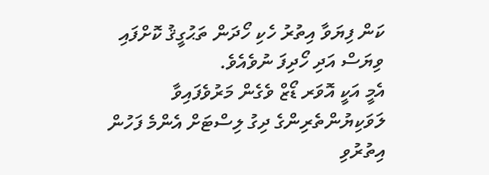ކަން ފިޔަވާ އިތުރު ހެކި ހޯދަން ތަޙުގީޤު ކޮށްފައި ވިޔަސް އަދި ހޯދިފަ ނުވެއެވެ.
އެމީ އަކީ އޮވަރ ޑޯޒް ވެގެން މަރުވެފައިވާ ލަވަކިޔުންތެރިންގެ ދިގު ލިސްޓަށް އެންމެ ފަހުން އިތުރުވި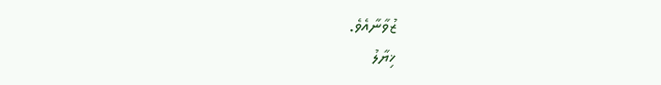ޒުވާނާއެވެ.
ޚިޔާލު